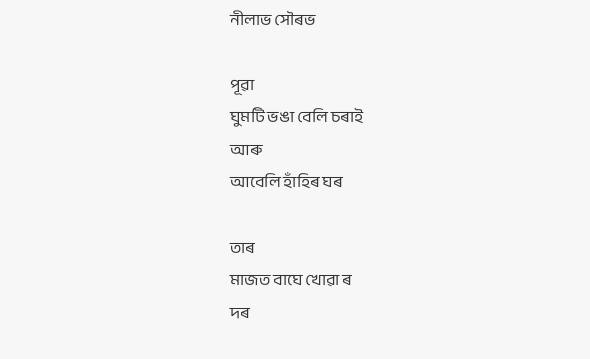নীলাভ সৌৰভ

পূৱা
ঘুমটি ভঙা বেলি চৰাই
আৰু
আবেলি হাঁহিৰ ঘৰ

তাৰ
মাজত বাঘে খোৱা ৰ
দৰ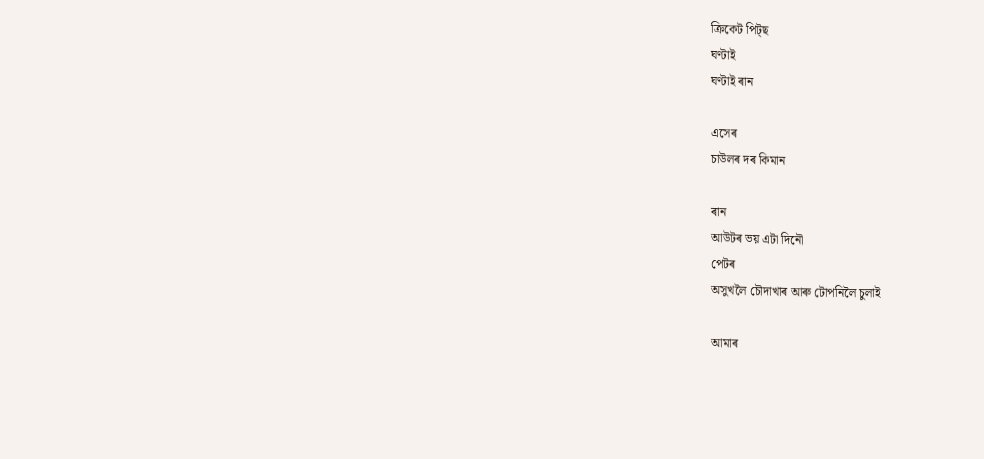ক্ৰিকেট পিট্‌ছ
ঘণ্টাই
ঘণ্টাই ৰান

এসেৰ
চাউলৰ দৰ কিমান

ৰান
আউটৰ ভয় এটা দিনৌ
পেটৰ
অসুখলৈ চৌদাখাৰ আৰু টোপনিলৈ চুলাই

আমাৰ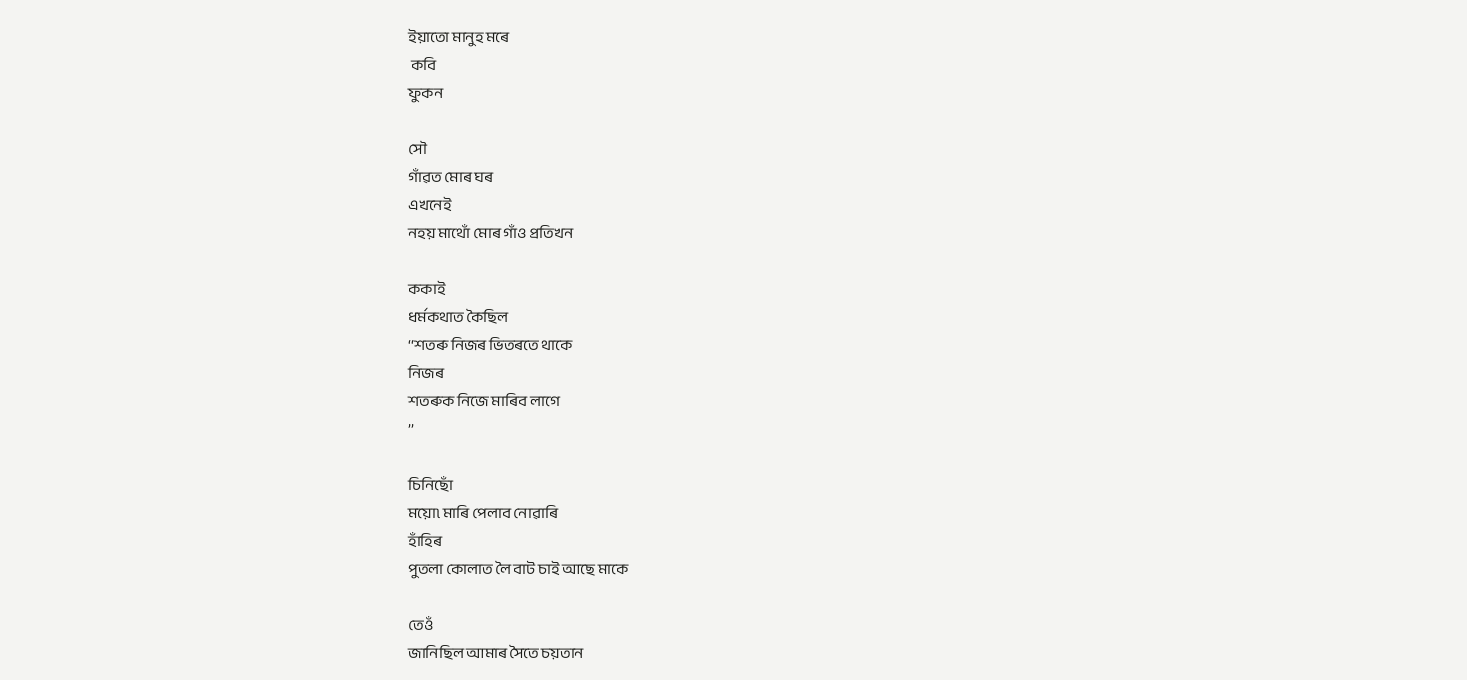ইয়াতো মানুহ মৰে
 কবি
ফুকন

সৌ
গাঁৱত মোৰ ঘৰ
এখনেই
নহয় মাথোঁ মোৰ গাঁও প্ৰতিখন

ককাই
ধৰ্মকথাত কৈছিল
‘‘শতৰু নিজৰ ভিতৰতে থাকে
নিজৰ
শতৰুক নিজে মাৰিব লাগে
’’

চিনিছোঁ
ময়ো৷ মাৰি পেলাব নোৱাৰি
হাঁহিৰ
পুতলা কোলাত লৈ বাট চাই আছে মাকে

তেওঁ
জানিছিল আমাৰ সৈতে চয়তান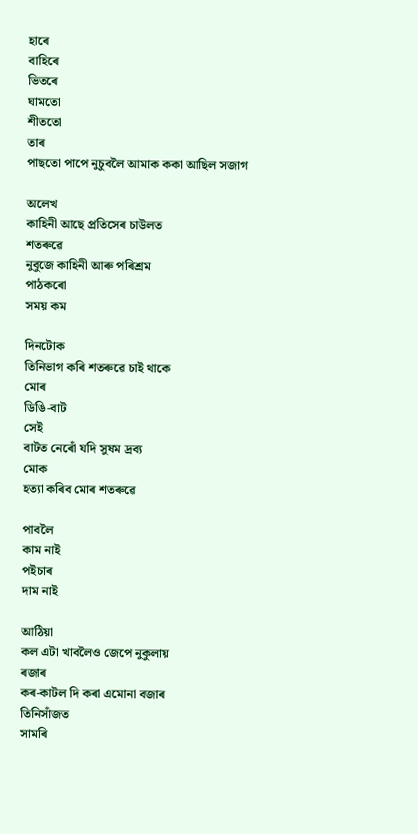হাৰে
বাহিৰে
ভিতৰে
ঘামতো
শীততো
তাৰ
পাছতো পাপে নুচুবলৈ আমাক ককা আছিল সজাগ

অলেখ
কাহিনী আছে প্ৰতিসেৰ চাউলত
শতৰুৱে
নুবুজে কাহিনী আৰু পৰিশ্ৰম
পাঠকৰো
সময় কম

দিনটোক
তিনিভাগ কৰি শতৰুৱে চাই থাকে
মোৰ
ডিঙি-বাট
সেই
বাটত নেৰোঁ যদি সুষম দ্ৰব্য
মোক
হত্যা কৰিব মোৰ শতৰুৱে

পাবলৈ
কাম নাই
পইচাৰ
দাম নাই

আঠিয়া
কল এটা খাবলৈও জেপে নুকুলায়
ৰজাৰ
কৰ-কাটল দি কৰা এমোনা বজাৰ
তিনিসাঁজত
সামৰি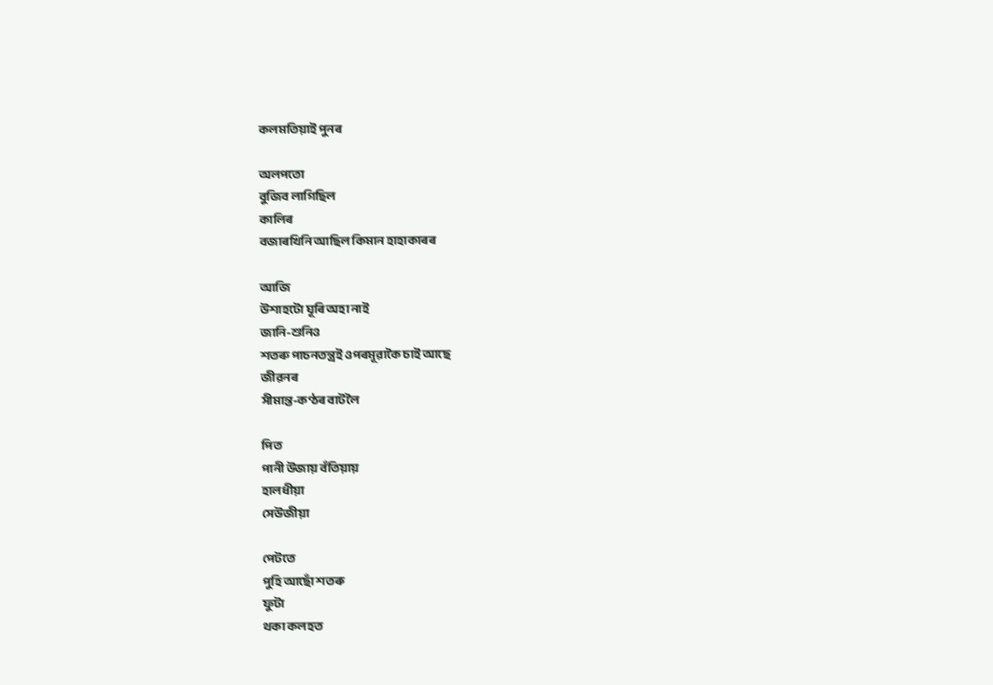কলমতিয়াই পুনৰ

অলপতো
বুজিব লাগিছিল
কালিৰ
বজাৰখিনি আছিল কিমান হাহাকাৰৰ

আজি
উশাহটো ঘূৰি অহা নাই
জানি-শুনিও
শতৰু পাচনতন্ত্ৰই ওপৰমূৱাকৈ চাই আছে
জীৱনৰ
সীমান্ত-কণ্ঠৰ বাটলৈ

পিত
পানী উজায় বঁতিয়ায়
হালধীয়া
সেউজীয়া

পেটতে
পুহি আছোঁ শতৰু
ফুটা
থকা কলহত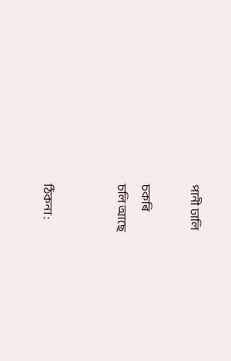পানী ঢালি

চকৰি
চলি আছে


ঠিকনা :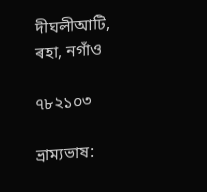দীঘলীআটি, ৰহা, নগাঁও

৭৮২১০৩

ভ্ৰাম্যভাষ: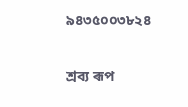৯৪৩৫০০৩৮২৪

শ্ৰব্য ৰূপ